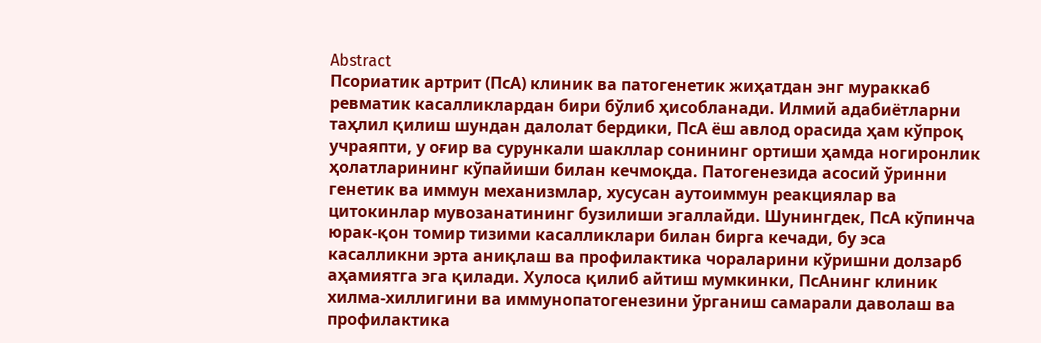Abstract
Псориатик артрит (ПсА) клиник ва патогенетик жиҳатдан энг мураккаб ревматик касалликлардан бири бўлиб ҳисобланади. Илмий адабиётларни таҳлил қилиш шундан далолат бердики, ПсА ёш авлод орасида ҳам кўпроқ учраяпти, у оғир ва сурункали шакллар сонининг ортиши ҳамда ногиронлик ҳолатларининг кўпайиши билан кечмоқда. Патогенезида асосий ўринни генетик ва иммун механизмлар, хусусан аутоиммун реакциялар ва цитокинлар мувозанатининг бузилиши эгаллайди. Шунингдек, ПсА кўпинча юрак-қон томир тизими касалликлари билан бирга кечади, бу эса касалликни эрта аниқлаш ва профилактика чораларини кўришни долзарб аҳамиятга эга қилади. Хулоса қилиб айтиш мумкинки, ПсАнинг клиник хилма-хиллигини ва иммунопатогенезини ўрганиш самарали даволаш ва профилактика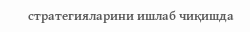стратегияларини ишлаб чиқишда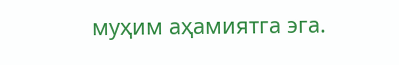муҳим аҳамиятга эга.